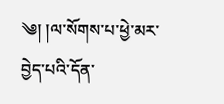༄། །ལ་སོགས་པ་ཕྱེ་མར་བྱེད་པའི་དོན་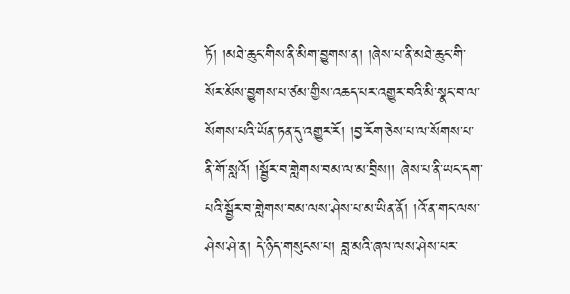ཏོ། །མཐེ་ཆུང་གིས་ནི་མིག་བྱུགས་ན། །ཞེས་པ་ནི་མཐེ་ཆུང་གི་སོར་མོས་བྱུགས་པ་ཙམ་གྱིས་འཆད་པར་འགྱུར་བའི་མི་སྣང་བ་ལ་སོགས་པའི་ཡོན་ཏན་དུ་འགྱུར་རོ། །བྱ་རོག་ཅེས་པ་ལ་སོགས་པ་ནི་གོ་སླའོ། །སྦྱོར་བ་གླེགས་བམ་ལ་མ་བྲིས།། ཞེས་པ་ནི་ཡང་དག་པའི་སྦྱོར་བ་གླེགས་བམ་ལས་ཤེས་པ་མ་ཡིན་ནོ། །འོ་ན་གང་ལས་ཤེས་ཤེ་ན། དེ་ཉིད་གསུངས་པ། བླ་མའི་ཞལ་ལས་ཤེས་པར་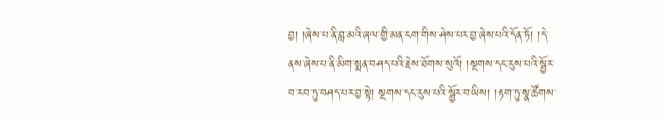བྱ། །ཞེས་པ་ནི་བླ་མའི་ཞལ་གྱི་མན་ངག་གིས་ཤེས་པར་བྱ་ཞེས་པའི་དོན་ཏོ། །དེ་ནས་ཞེས་པ་ནི་མིག་སྨན་བཤད་པའི་རྗེས་ཐོགས་སུའོ། །སྔགས་དང་རུས་པའི་སྦྱོར་བ་རབ་ཏུ་བཤད་པར་བྱ་སྟེ། སྔགས་དང་རུས་པའི་སྦྱོར་བ་ཡིས། །རྟག་ཏུ་སྣ་ཚོགས་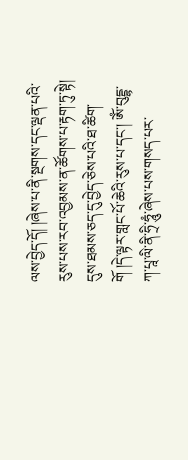ལས་བྱེད་དོ། །ཞེས་པ་ནི་སྔགས་དང་ལྡན་པའི་རུས་པས་རབ་འབྱམས་ན་ཚོགས་པ་རྟག་ཏུ་སྟེ། དུས་ཐམས་ཅད་དུ་བྱེད་ཅེས་པའི་ཐ་ཚིག་གོ །དེ་ལྟར་གླང་པོ་ཆེའི་རུས་པ་དང་། ཨོཾ་བུདྡྷ་ཀ་པཱ་ལི་ནི་ཧྲི་ཧཱུཾ་ཞེས་པས་གསད་པར་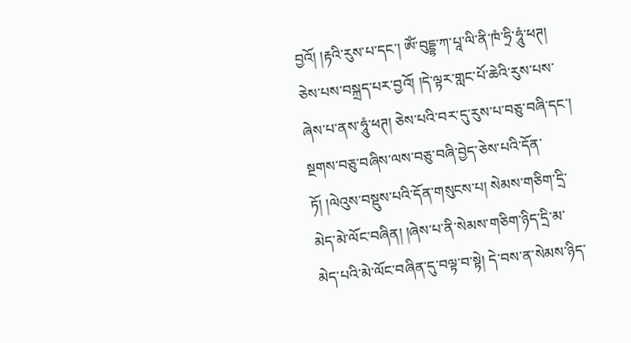བྱའོ། །རྟའི་རུས་པ་དང་། ཨོཾ་བུདྡྷ་ཀ་པཱ་ལི་ནི་ཁཾ་ཧྲི་ཧཱུཾ་ཕཊ། ཅེས་པས་བསྐྲད་པར་བྱའོ། །དེ་ལྟར་གླང་པོ་ཆེའི་རུས་པས་ཞེས་པ་ནས་ཧཱུཾ་ཕཊ། ཅེས་པའི་བར་དུ་རུས་པ་བཅུ་བཞི་དང་། སྔགས་བཅུ་བཞིས་ལས་བཅུ་བཞི་བྱེད་ཅེས་པའི་དོན་ཏོ། །ལེའུས་བསྡུས་པའི་དོན་གསུངས་པ། སེམས་གཅིག་དྲི་མེད་མེ་ལོང་བཞིན། །ཞེས་པ་ནི་སེམས་གཅིག་ཉིད་དྲི་མ་མེད་པའི་མེ་ལོང་བཞིན་དུ་བལྟ་བ་སྟེ། དེ་བས་ན་སེམས་ཉིད་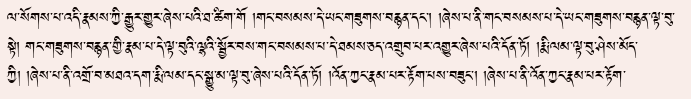ལ་སོགས་པ་འདི་རྣམས་ཀྱི་རྒྱུར་གྱུར་ཞེས་པའི་ཐ་ཚིག་གོ །གང་བསམས་དེ་ཡང་གཟུགས་བརྙན་དང་། །ཞེས་པ་ནི་གང་བསམས་པ་དེ་ཡང་གཟུགས་བརྙན་ལྟ་བུ་སྟེ། གང་གཟུགས་བརྙན་གྱི་རྣམ་པ་དེ་ལྟ་བུའི་ལྷའི་སྦྱོར་བས་གང་བསམས་པ་དེ་ཐམས་ཅད་འགྲུབ་པར་འགྱུར་ཞེས་པའི་དོན་ཏོ། །རྨི་ལམ་ལྟ་བུ་ཤེས་མོད་ཀྱི། །ཞེས་པ་ནི་འགྲོ་བ་མཐའ་དག་རྨི་ལམ་དང་སྒྱུ་མ་ལྟ་བུ་ཞེས་པའི་དོན་ཏོ། །འོན་ཀྱང་རྣམ་པར་རྟོག་པས་བཟུང་། །ཞེས་པ་ནི་འོན་ཀྱང་རྣམ་པར་རྟོག་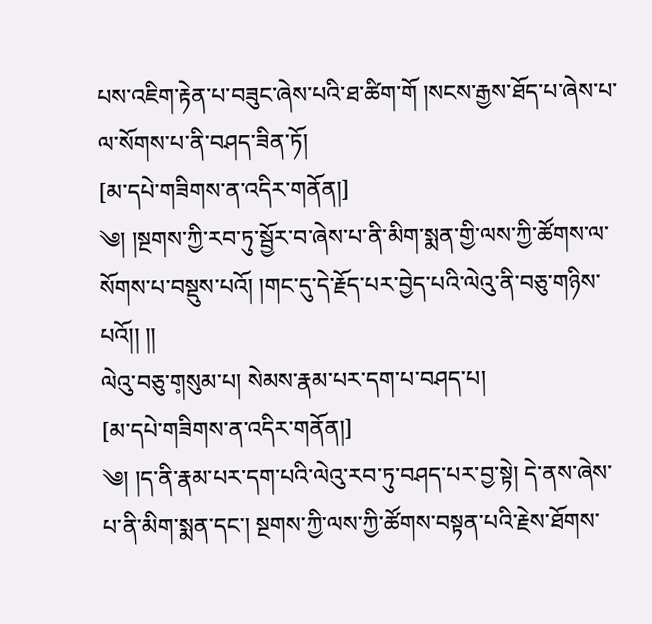པས་འཇིག་རྟེན་པ་བཟུང་ཞེས་པའི་ཐ་ཚིག་གོ །སངས་རྒྱས་ཐོད་པ་ཞེས་པ་ལ་སོགས་པ་ནི་བཤད་ཟིན་ཏོ།
[མ་དཔེ་གཟིགས་ན་འདིར་གནོན།]
༄། །སྔགས་ཀྱི་རབ་ཏུ་སྦྱོར་བ་ཞེས་པ་ནི་མིག་སྨན་གྱི་ལས་ཀྱི་ཚོགས་ལ་སོགས་པ་བསྡུས་པའོ། །གང་དུ་དེ་རྗོད་པར་བྱེད་པའི་ལེའུ་ནི་བཅུ་གཉིས་པའོ།། །།
ལེའུ་བཅུ་ག༷སུམ་པ། སེམས་རྣམ་པར་དག་པ་བཤད་པ།
[མ་དཔེ་གཟིགས་ན་འདིར་གནོན།]
༄། །ད་ནི་རྣམ་པར་དག་པའི་ལེའུ་རབ་ཏུ་བཤད་པར་བྱ་སྟེ། དེ་ནས་ཞེས་པ་ནི་མིག་སྨན་དང་། སྔགས་ཀྱི་ལས་ཀྱི་ཚོགས་བསྟན་པའི་རྗེས་ཐོགས་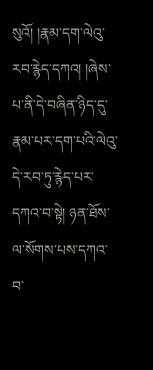སུའོ། །རྣམ་དག་ལེའུ་རབ་རྙེད་དཀའ། །ཞེས་པ་ནི་དེ་བཞིན་ཉིད་དུ་རྣམ་པར་དག་པའི་ལེའུ་དེ་རབ་ཏུ་རྙེད་པར་དཀའ་བ་སྟེ། ཉན་ཐོས་ལ་སོགས་པས་དཀའ་བ་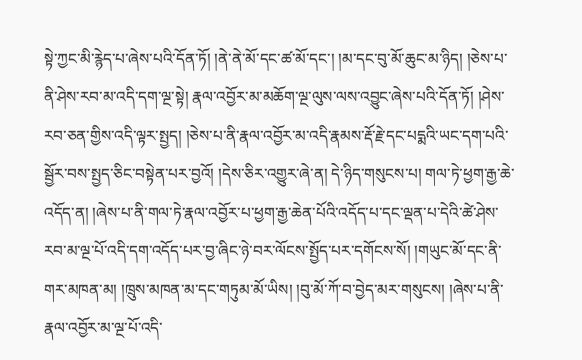སྟེ་ཀྱང་མི་རྙེད་པ་ཞེས་པའི་དོན་ཏོ། །ནེ་ནེ་མོ་དང་ཚ་མོ་དང་། །མ་དང་བུ་མོ་ཆུང་མ་ཉིད། །ཅེས་པ་ནི་ཤེས་རབ་མ་འདི་དག་ལྔ་སྟེ། རྣལ་འབྱོར་མ་མཆོག་ལྔ་ལུས་ལས་འབྱུང་ཞེས་པའི་དོན་ཏོ། །ཤེས་རབ་ཅན་གྱིས་འདི་ལྟར་སྤྱད། །ཅེས་པ་ནི་རྣལ་འབྱོར་མ་འདི་རྣམས་རྡོ་རྗེ་དང་པདྨའི་ཡང་དག་པའི་སྦྱོར་བས་སྤྱད་ཅིང་བསྟེན་པར་བྱའོ། །དེས་ཅིར་འགྱུར་ཞེ་ན། དེ་ཉིད་གསུངས་པ། གལ་ཏེ་ཕྱག་རྒྱ་ཆེ་འདོད་ན། །ཞེས་པ་ནི་གལ་ཏེ་རྣལ་འབྱོར་པ་ཕྱག་རྒྱ་ཆེན་པོའི་འདོད་པ་དང་ལྡན་པ་དེའི་ཚེ་ཤེས་རབ་མ་ལྔ་པོ་འདི་དག་འདོད་པར་བྱ་ཞིང་ཉེ་བར་ལོངས་སྤྱོད་པར་དགོངས་སོ། །གཡུང་མོ་དང་ནི་གར་མཁན་མ། །ཁྲུས་མཁན་མ་དང་གཏུམ་མོ་ཡིས། །བུ་མོ་ཀོ་བ་བྱེད་མར་གསུངས། །ཞེས་པ་ནི་རྣལ་འབྱོར་མ་ལྔ་པོ་འདི་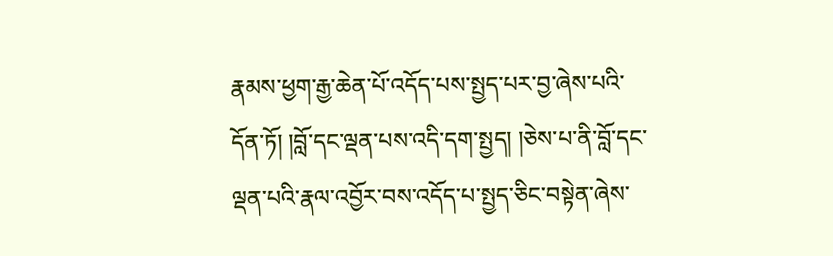རྣམས་ཕྱག་རྒྱ་ཆེན་པོ་འདོད་པས་སྤྱད་པར་བྱ་ཞེས་པའི་དོན་ཏོ། །བློ་དང་ལྡན་པས་འདི་དག་སྤྱད། །ཅེས་པ་ནི་བློ་དང་ལྡན་པའི་རྣལ་འབྱོར་བས་འདོད་པ་སྤྱད་ཅིང་བསྟེན་ཞེས་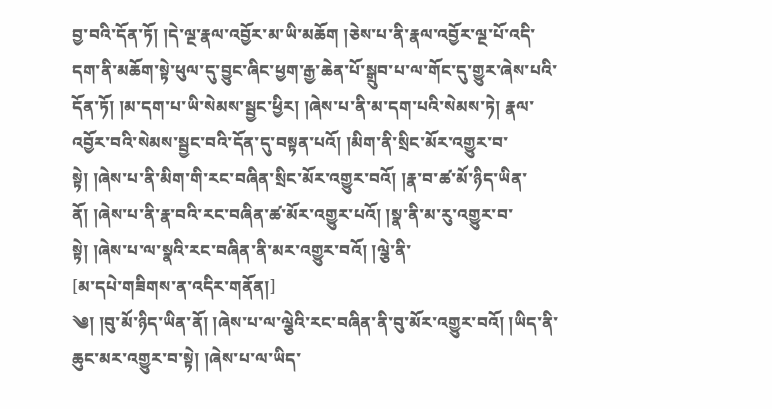བྱ་བའི་དོན་ཏོ། །དེ་ལྔ་རྣལ་འབྱོར་མ་ཡི་མཆོག །ཅེས་པ་ནི་རྣལ་འབྱོར་ལྔ་པོ་འདི་དག་ནི་མཆོག་སྟེ་ཕུལ་དུ་བྱུང་ཞིང་ཕྱག་རྒྱ་ཆེན་པོ་སྒྲུབ་པ་ལ་གོང་དུ་གྱུར་ཞེས་པའི་དོན་ཏོ། །མ་དག་པ་ཡི་སེམས་སྦྱང་ཕྱིར། །ཞེས་པ་ནི་མ་དག་པའི་སེམས་ཏེ། རྣལ་འབྱོར་བའི་སེམས་སྦྱང་བའི་དོན་དུ་བསྟན་པའོ། །མིག་ནི་སྲིང་མོར་འགྱུར་བ་སྟེ། །ཞེས་པ་ནི་མིག་གི་རང་བཞིན་སྲིང་མོར་འགྱུར་བའོ། །རྣ་བ་ཚ་མོ་ཉིད་ཡིན་ནོ། །ཞེས་པ་ནི་རྣ་བའི་རང་བཞིན་ཚ་མོར་འགྱུར་པའོ། །སྣ་ནི་མ་རུ་འགྱུར་བ་སྟེ། །ཞེས་པ་ལ་སྣའི་རང་བཞིན་ནི་མར་འགྱུར་བའོ། །ལྕེ་ནི་
[མ་དཔེ་གཟིགས་ན་འདིར་གནོན།]
༄། །བུ་མོ་ཉིད་ཡིན་ནོ། །ཞེས་པ་ལ་ལྕེའི་རང་བཞིན་ནི་བུ་མོར་འགྱུར་བའོ། །ཡིད་ནི་ཆུང་མར་འགྱུར་བ་སྟེ། །ཞེས་པ་ལ་ཡིད་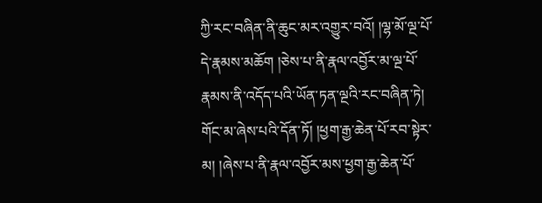ཀྱི་རང་བཞིན་ནི་ཆུང་མར་འགྱུར་བའོ། །ལྷ་མོ་ལྔ་པོ་དེ་རྣམས་མཆོག །ཅེས་པ་ནི་རྣལ་འབྱོར་མ་ལྔ་པོ་རྣམས་ནི་འདོད་པའི་ཡོན་ཏན་ལྔའི་རང་བཞིན་ཏེ། གོང་མ་ཞེས་པའི་དོན་ཏོ། །ཕྱག་རྒྱ་ཆེན་པོ་རབ་སྟེར་མ། །ཞེས་པ་ནི་རྣལ་འབྱོར་མས་ཕྱག་རྒྱ་ཆེན་པོ་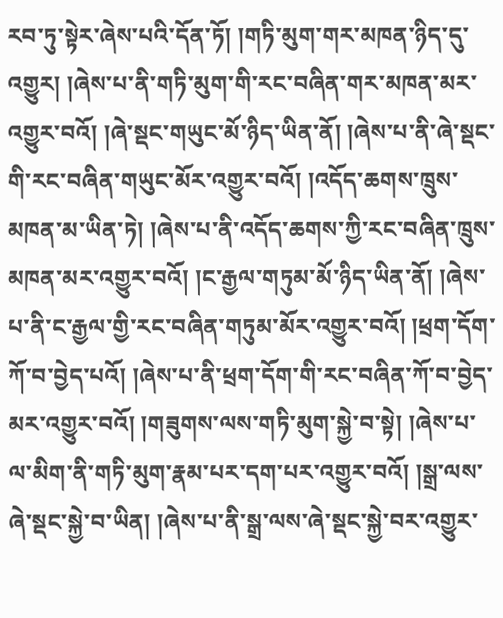རབ་ཏུ་སྟེར་ཞེས་པའི་དོན་ཏོ། །གཏི་མུག་གར་མཁན་ཉིད་དུ་འགྱུར། །ཞེས་པ་ནི་གཏི་མུག་གི་རང་བཞིན་གར་མཁན་མར་འགྱུར་བའོ། །ཞེ་སྡང་གཡུང་མོ་ཉིད་ཡིན་ནོ། །ཞེས་པ་ནི་ཞེ་སྡང་གི་རང་བཞིན་གཡུང་མོར་འགྱུར་བའོ། །འདོད་ཆགས་ཁྲུས་མཁན་མ་ཡིན་ཏེ། །ཞེས་པ་ནི་འདོད་ཆགས་ཀྱི་རང་བཞིན་ཁྲུས་མཁན་མར་འགྱུར་བའོ། །ང་རྒྱལ་གཏུམ་མོ་ཉིད་ཡིན་ནོ། །ཞེས་པ་ནི་ང་རྒྱལ་གྱི་རང་བཞིན་གཏུམ་མོར་འགྱུར་བའོ། །ཕྲག་དོག་ཀོ་བ་བྱེད་པའོ། །ཞེས་པ་ནི་ཕྲག་དོག་གི་རང་བཞིན་ཀོ་བ་བྱེད་མར་འགྱུར་བའོ། །གཟུགས་ལས་གཏི་མུག་སྐྱེ་བ་སྟེ། །ཞེས་པ་ལ་མིག་ནི་གཏི་མུག་རྣམ་པར་དག་པར་འགྱུར་བའོ། །སྒྲ་ལས་ཞེ་སྡང་སྐྱེ་བ་ཡིན། །ཞེས་པ་ནི་སྒྲ་ལས་ཞེ་སྡང་སྐྱེ་བར་འགྱུར་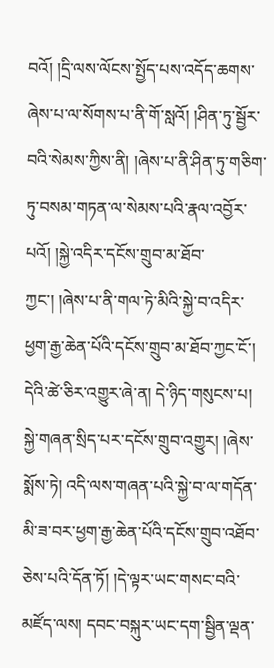བའོ། །དྲི་ལས་ལོངས་སྤྱོད་པས་འདོད་ཆགས་ཞེས་པ་ལ་སོགས་པ་ནི་གོ་སླའོ། །ཤིན་ཏུ་སྦྱོར་བའི་སེམས་ཀྱིས་ནི། །ཞེས་པ་ནི་ཤིན་ཏུ་གཅིག་ཏུ་བསམ་གཏན་ལ་སེམས་པའི་རྣལ་འབྱོར་པའོ། །སྐྱེ་འདིར་དངོས་གྲུབ་མ་ཐོབ་ཀྱང་། །ཞེས་པ་ནི་གལ་ཏེ་མིའི་སྐྱེ་བ་འདིར་ཕྱག་རྒྱ་ཆེན་པོའི་དངོས་གྲུབ་མ་ཐོབ་ཀྱང་ངོ་། དེའི་ཚེ་ཅིར་འགྱུར་ཞེ་ན། དེ་ཉིད་གསུངས་པ། སྐྱེ་གཞན་སྲིད་པར་དངོས་གྲུབ་འགྱུར། །ཞེས་སྨོས་ཏེ། འདི་ལས་གཞན་པའི་སྐྱེ་བ་ལ་གདོན་མི་ཟ་བར་ཕྱག་རྒྱ་ཆེན་པོའི་དངོས་གྲུབ་འཐོབ་ཅེས་པའི་དོན་ཏོ། །དེ་ལྟར་ཡང་གསང་བའི་མཛོད་ལས། དབང་བསྐུར་ཡང་དག་སྦྱིན་ལྡན་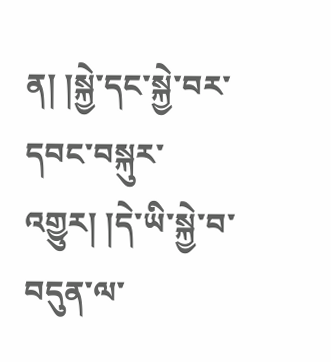ན། །སྐྱེ་དང་སྐྱེ་བར་དབང་བསྐུར་འགྱུར། །དེ་ཡི་སྐྱེ་བ་བདུན་ལ་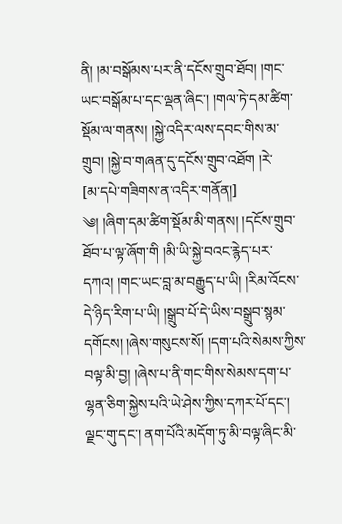ནི། །མ་བསྒོམས་པར་ནི་དངོས་གྲུབ་ཐོབ། །གང་ཡང་བསྒོམ་པ་དང་ལྡན་ཞིང་། །གལ་ཏེ་དམ་ཚིག་སྡོམ་ལ་གནས། །སྐྱེ་འདིར་ལས་དབང་གིས་མ་གྲུབ། །སྐྱེ་བ་གཞན་དུ་དངོས་གྲུབ་འཐོག །རེ་
[མ་དཔེ་གཟིགས་ན་འདིར་གནོན།]
༄། །ཞིག་དམ་ཚིག་སྡོམ་མི་གནས། །དངོས་གྲུབ་ཐོབ་པ་ལྟ་ཞོག་གི །མི་ཡི་སྐྱེ་བའང་རྙེད་པར་དཀའ། །གང་ཡང་བླ་མ་བརྒྱུད་པ་ཡི། །རིམ་འོངས་དེ་ཉིད་རིག་པ་ཡི། །སྒྲུབ་པོ་དེ་ཡིས་བསྒྲུབ་སྙམ་དགོངས། །ཞེས་གསུངས་སོ། །དག་པའི་སེམས་ཀྱིས་བལྟ་མི་བྱ། །ཞེས་པ་ནི་གང་གིས་སེམས་དག་པ་ལྷན་ཅིག་སྐྱེས་པའི་ཡེ་ཤེས་ཀྱིས་དཀར་པོ་དང་། ལྗང་གུ་དང་། ནག་པོའི་མདོག་ཏུ་མི་བལྟ་ཞིང་མི་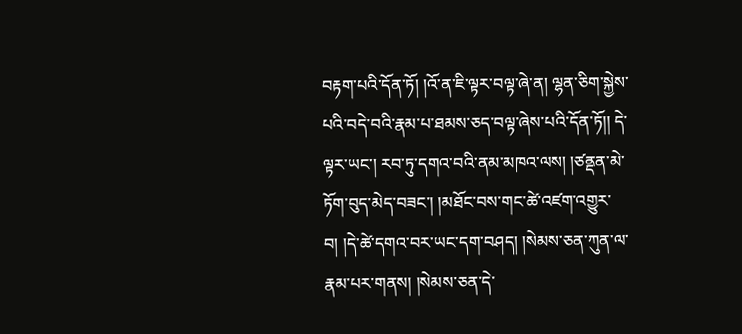བརྟག་པའི་དོན་ཏོ། །འོ་ན་ཇི་ལྟར་བལྟ་ཞེ་ན། ལྷན་ཅིག་སྐྱེས་པའི་བདེ་བའི་རྣམ་པ་ཐམས་ཅད་བལྟ་ཞེས་པའི་དོན་ཏོ།། དེ་ལྟར་ཡང་། རབ་ཏུ་དགའ་བའི་ནམ་མཁའ་ལས། །ཙནྡན་མེ་ཏོག་བུད་མེད་བཟང་། །མཐོང་བས་གང་ཚེ་འཛག་འགྱུར་བ། །དེ་ཚེ་དགའ་བར་ཡང་དག་བཤད། །སེམས་ཅན་ཀུན་ལ་རྣམ་པར་གནས། །སེམས་ཅན་དེ་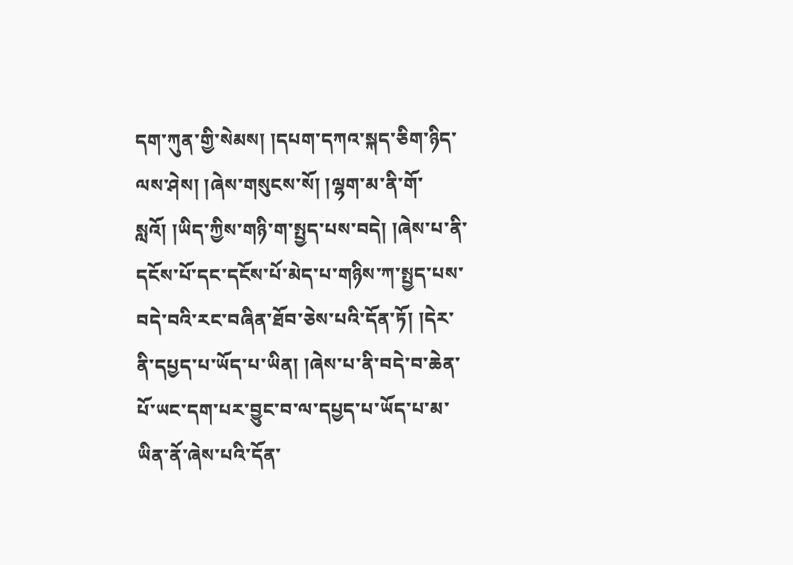དག་ཀུན་གྱི་སེམས། །དཔག་དཀའ་སྐད་ཅིག་ཉིད་ལས་ཤེས། །ཞེས་གསུངས་སོ། །ལྷག་མ་ནི་གོ་སླའོ། །ཡིད་ཀྱིས་གཉི་ག་སྤྱད་པས་བདེ། །ཞེས་པ་ནི་དངོས་པོ་དང་དངོས་པོ་མེད་པ་གཉིས་ཀ་སྤྱད་པས་བདེ་བའི་རང་བཞིན་ཐོབ་ཅེས་པའི་དོན་ཏོ། །དེར་ནི་དཔྱད་པ་ཡོད་པ་ཡིན། །ཞེས་པ་ནི་བདེ་བ་ཆེན་པོ་ཡང་དག་པར་བྱུང་བ་ལ་དཔྱད་པ་ཡོད་པ་མ་ཡིན་ནོ་ཞེས་པའི་དོན་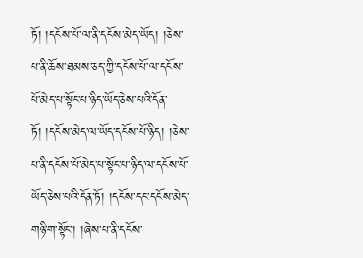ཏོ། །དངོས་པོ་ལ་ནི་དངོས་མེད་ཡོད། །ཅེས་པ་ནི་ཆོས་ཐམས་ཅད་ཀྱི་དངོས་པོ་ལ་དངོས་པོ་མེད་པ་སྟོང་པ་ཉིད་ཡོད་ཅེས་པའི་དོན་ཏོ། །དངོས་མེད་ལ་ཡོད་དངོས་པོ་ཉིད། །ཅེས་པ་ནི་དངོས་པོ་མེད་པ་སྟོང་པ་ཉིད་ལ་དངོས་པོ་ཡོད་ཅེས་པའི་དོན་ཏོ། །དངོས་དང་དངོས་མེད་གཉི་ག་སྟོང་། །ཞེས་པ་ནི་དངོས་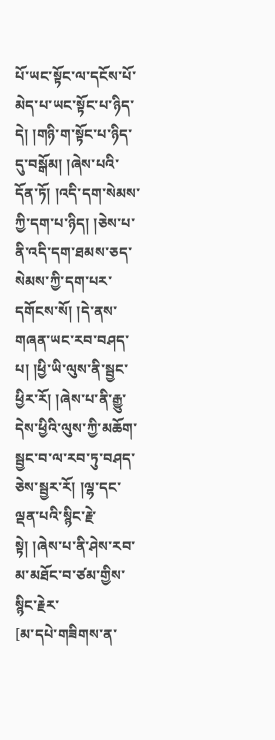པོ་ཡང་སྟོང་ལ་དངོས་པོ་མེད་པ་ཡང་སྟོང་པ་ཉིད་དེ། །གཉི་ག་སྟོང་པ་ཉིད་དུ་བསྒོམ། །ཞེས་པའི་དོན་ཏོ། །འདི་དག་སེམས་ཀྱི་དག་པ་ཉིད། །ཅེས་པ་ནི་འདི་དག་ཐམས་ཅད་སེམས་ཀྱི་དག་པར་དགོངས་སོ། །དེ་ནས་གཞན་ཡང་རབ་བཤད་པ། །ཕྱི་ཡི་ལུས་ནི་སྦྱང་ཕྱིར་རོ། །ཞེས་པ་ནི་རྒྱུ་དེས་ཕྱིའི་ལུས་ཀྱི་མཆོག་སྦྱང་བ་ལ་རབ་ཏུ་བཤད་ཅེས་སྦྱར་རོ། །ལྷ་དང་ལྡན་པའི་སྙིང་རྗེ་སྟེ། །ཞེས་པ་ནི་ཤེས་རབ་མ་མཐོང་བ་ཙམ་གྱིས་སྙིང་རྗེར་
[མ་དཔེ་གཟིགས་ན་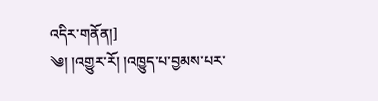འདིར་གནོན།]
༄། །འགྱུར་རོ། །འཁྱུད་པ་བྱམས་པར་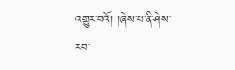འགྱུར་བའོ། །ཞེས་པ་ནི་ཤེས་རབ་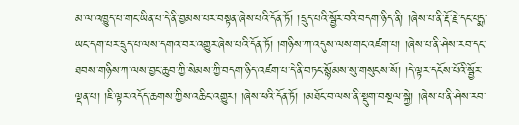མ་ལ་འཁྱུད་པ་གང་ཡིན་པ་དེ་ནི་བྱམས་པར་བསྟན་ཞེས་པའི་དོན་ཏོ། །དྲུད་པའི་སྦྱོར་བའི་བདག་ཉིད་ནི། །ཞེས་པ་ནི་རྡོ་རྗེ་དང་པདྨ་ཡང་དག་པར་དྲུད་པ་ལས་དགའ་བར་འགྱུར་ཞེས་པའི་དོན་ཏོ། །གཉིས་ཀ་འདུས་ལས་གང་འཛག་པ། །ཞེས་པ་ནི་ཤེས་རབ་དང་ཐབས་གཉིས་ཀ་ལས་བྱང་ཆུབ་ཀྱི་སེམས་ཀྱི་བདག་ཉིད་འཛག་པ་དེ་ནི་བཏང་སྙོམས་སུ་གསུངས་སོ། །དེ་ལྟར་དངོས་པོའི་སྦྱོར་ལྡན་པ། །ཇི་ལྟར་འདོད་ཆགས་ཀྱིས་འཆིང་འགྱུར། །ཞེས་ཕའི་དོན་ཏོ། །མཐོང་བ་ལས་ནི་སྡུག་བསྔལ་སྐྱེ། །ཞེས་པ་ནི་ཤེས་རབ་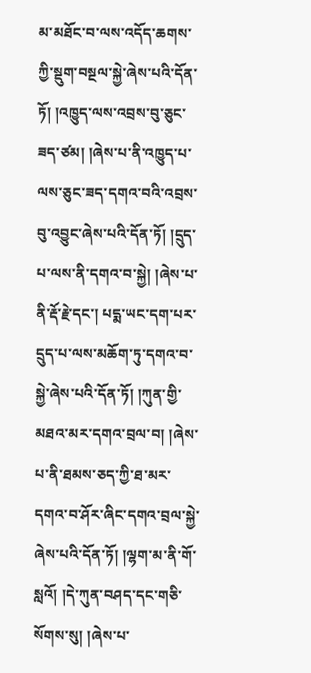མ་མཐོང་བ་ལས་འདོད་ཆགས་ཀྱི་སྡུག་བསྔལ་སྐྱེ་ཞེས་པའི་དོན་ཏོ། །འཁྱུད་ལས་འབྲས་བུ་ཅུང་ཟད་ཙམ། །ཞེས་པ་ནི་འཁྱུད་པ་ལས་ཅུང་ཟད་དགའ་བའི་འབྲས་བུ་འབྱུང་ཞེས་པའི་དོན་ཏོ། །དྲུད་པ་ལས་ནི་དགའ་བ་སྐྱེ། །ཞེས་པ་ནི་རྡོ་རྗེ་དང་། པདྨ་ཡང་དག་པར་དྲུད་པ་ལས་མཆོག་ཏུ་དགའ་བ་སྐྱེ་ཞེས་པའི་དོན་ཏོ། །ཀུན་གྱི་མཐའ་མར་དགའ་བྲལ་བ། །ཞེས་པ་ནི་ཐམས་ཅད་ཀྱི་ཐ་མར་དགའ་བ་ཤོར་ཞིང་དགའ་བྲལ་སྐྱེ་ཞེས་པའི་དོན་ཏོ། །ལྷག་མ་ནི་གོ་སླའོ། །དེ་ཀུན་བཤད་དང་གཅི་སོགས་སུ། །ཞེས་པ་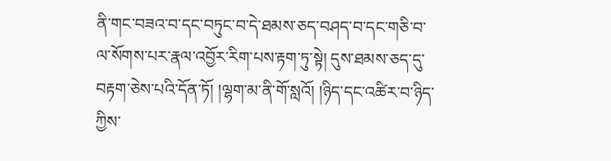ནི་གང་བཟའ་བ་དང་བཏུང་བ་དེ་ཐམས་ཅད་བཤད་བ་དང་གཅི་བ་ལ་སོགས་པར་རྣལ་འབྱོར་རིག་པས་རྟག་ཏུ་སྟེ། དུས་ཐམས་ཅད་དུ་བརྟག་ཅེས་པའི་དོན་ཏོ། །ལྷག་མ་ནི་གོ་སླའོ། །ཉིད་དང་འཚིར་བ་ཉིད་ཀྱིས་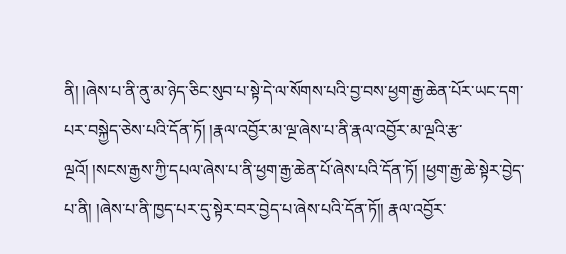ནི། །ཞེས་པ་ནི་ནུ་མ་ཉེད་ཅིང་སུབ་པ་སྟེ་དེ་ལ་སོགས་པའི་བྱ་བས་ཕྱག་རྒྱ་ཆེན་པོར་ཡང་དག་པར་བསྐྱེད་ཅེས་པའི་དོན་ཏོ། །རྣལ་འབྱོར་མ་ལྔ་ཞེས་པ་ནི་རྣལ་འབྱོར་མ་ལྔའི་རྩ་ལྔའོ། །སངས་རྒྱས་ཀྱི་དཔལ་ཞེས་པ་ནི་ཕྱག་རྒྱ་ཆེན་པོ་ཞེས་པའི་དོན་ཏོ། །ཕྱག་རྒྱ་ཆེ་སྟེར་བྱེད་པ་ནི། །ཞེས་པ་ནི་ཁྱད་པར་དུ་སྟེར་བར་བྱེད་པ་ཞེས་པའི་དོན་ཏོ།། རྣལ་འབྱོར་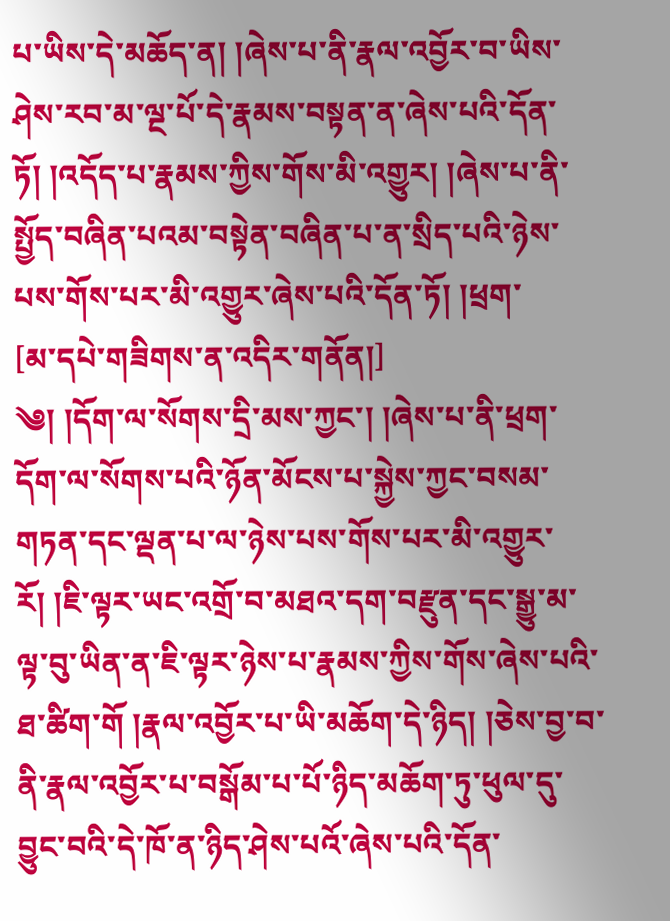པ་ཡིས་དེ་མཆོད་ན། །ཞེས་པ་ནི་རྣལ་འབྱོར་བ་ཡིས་ཤེས་རབ་མ་ལྔ་པོ་དེ་རྣམས་བསྟན་ན་ཞེས་པའི་དོན་ཏོ། །འདོད་པ་རྣམས་ཀྱིས་གོས་མི་འགྱུར། །ཞེས་པ་ནི་སྤྱོད་བཞིན་པའམ་བསྟེན་བཞིན་པ་ན་སྲིད་པའི་ཉེས་པས་གོས་པར་མི་འགྱུར་ཞེས་པའི་དོན་ཏོ། །ཕྲག་
[མ་དཔེ་གཟིགས་ན་འདིར་གནོན།]
༄། །དོག་ལ་སོགས་དྲི་མས་ཀྱང་། །ཞེས་པ་ནི་ཕྲག་དོག་ལ་སོགས་པའི་ཉོན་མོངས་པ་སྐྱེས་ཀྱང་བསམ་གཏན་དང་ལྡན་པ་ལ་ཉེས་པས་གོས་པར་མི་འགྱུར་རོ། །ཇི་ལྟར་ཡང་འགྲོ་བ་མཐའ་དག་བརྫུན་དང་སྒྱུ་མ་ལྟ་བུ་ཡིན་ན་ཇི་ལྟར་ཉེས་པ་རྣམས་ཀྱིས་གོས་ཞེས་པའི་ཐ་ཚིག་གོ །རྣལ་འབྱོར་པ་ཡི་མཆོག་དེ་ཉིད། །ཅེས་བྱ་བ་ནི་རྣལ་འབྱོར་པ་བསྒོམ་པ་པོ་ཉིད་མཆོག་ཏུ་ཕུལ་དུ་བྱུང་བའི་དེ་ཁོ་ན་ཉིད་ཤེས་པའོ་ཞེས་པའི་དོན་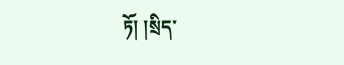ཏོ། །སྲིད་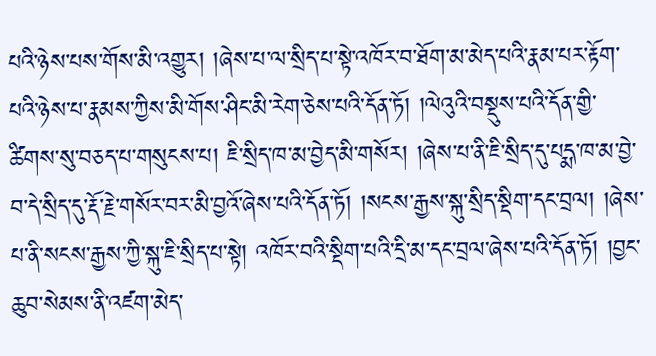པའི་ཉེས་པས་གོས་མི་འགྱུར། །ཞེས་པ་ལ་སྲིད་པ་སྟེ་འཁོར་བ་ཐོག་མ་མེད་པའི་རྣམ་པར་རྟོག་པའི་ཉེས་པ་རྣམས་ཀྱིས་མི་གོས་ཤིང་མི་རེག་ཅེས་པའི་དོན་ཏོ། །ལེའུའི་བསྡུས་པའི་དོན་གྱི་ཚིགས་སུ་བཅད་པ་གསུངས་པ། ཇི་སྲིད་ཁ་མ་བྱེད་མི་གསོར། །ཞེས་པ་ནི་ཇི་སྲིད་དུ་པདྨ་ཁ་མ་བྱེ་བ་དེ་སྲིད་དུ་རྡོ་རྗེ་གསོར་བར་མི་བྱའོ་ཞེས་པའི་དོན་ཏོ། །སངས་རྒྱས་སྐུ་སྲིད་སྡིག་དང་བྲལ། །ཞེས་པ་ནི་སངས་རྒྱས་ཀྱི་སྐུ་ཇི་སྲིད་པ་སྟེ། འཁོར་བའི་སྡིག་པའི་དྲི་མ་དང་བྲལ་ཞེས་པའི་དོན་ཏོ། །བྱང་ཆུབ་སེམས་ནི་འཛག་མེད་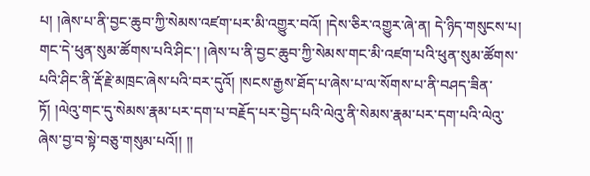པ། །ཞེས་པ་ནི་བྱང་ཆུབ་ཀྱི་སེམས་འཛག་པར་མི་འགྱུར་བའོ། །དེས་ཅིར་འགྱུར་ཞེ་ན། དེ་ཉིད་གསུངས་པ། གང་དེ་ཕུན་སུམ་ཚོགས་པའི་ཤིང་། །ཞེས་པ་ནི་བྱང་ཆུབ་ཀྱི་སེམས་གང་མི་འཛག་པའི་ཕུན་སུམ་ཚོགས་པའི་ཤིང་ནི་རྡོ་རྗེ་མཁྲང་ཞེས་པའི་བར་དུའོ། །སངས་རྒྱས་ཐོད་པ་ཞེས་པ་ལ་སོགས་པ་ནི་བཤད་ཟིན་ཏོ། །ལེའུ་གང་དུ་སེམས་རྣམ་པར་དག་པ་བརྗོད་པར་བྱེད་པའི་ལེའུ་ནི་སེམས་རྣམ་པར་དག་པའི་ལེའུ་ཞེས་བྱ་བ་སྟེ་བཅུ་གསུམ་པའོ།། །།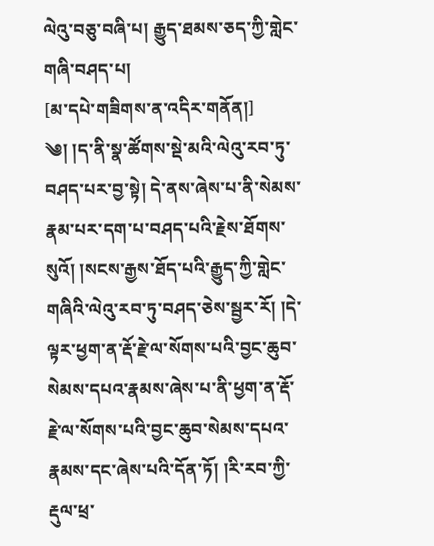ལེའུ་བཅུ་བཞི་པ། རྒྱུད་ཐམས་ཅད་ཀྱི་གླེང་གཞི་བཤད་པ།
[མ་དཔེ་གཟིགས་ན་འདིར་གནོན།]
༄། །ད་ནི་སྣ་ཚོགས་སྡེ་མའི་ལེའུ་རབ་ཏུ་བཤད་པར་བྱ་སྟེ། དེ་ནས་ཞེས་པ་ནི་སེམས་རྣམ་པར་དག་པ་བཤད་པའི་རྗེས་ཐོགས་སུའོ། །སངས་རྒྱས་ཐོད་པའི་རྒྱུད་ཀྱི་གླེང་གཞིའི་ལེའུ་རབ་ཏུ་བཤད་ཅེས་སྦྱར་རོ། །དེ་ལྟར་ཕྱག་ན་རྡོ་རྗེ་ལ་སོགས་པའི་བྱང་ཆུབ་སེམས་དཔའ་རྣམས་ཞེས་པ་ནི་ཕྱག་ན་རྡོ་རྗེ་ལ་སོགས་པའི་བྱང་ཆུབ་སེམས་དཔའ་རྣམས་དང་ཞེས་པའི་དོན་ཏོ། །རི་རབ་ཀྱི་རྡུལ་ཕྲ་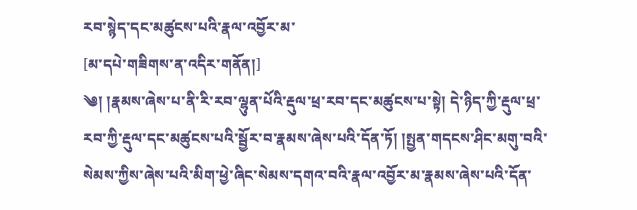རབ་སྙེད་དང་མཚུངས་པའི་རྣལ་འབྱོར་མ་
[མ་དཔེ་གཟིགས་ན་འདིར་གནོན།]
༄། །རྣམས་ཞེས་པ་ནི་རི་རབ་ལྷུན་པོའི་རྡུལ་ཕྲ་རབ་དང་མཚུངས་པ་སྟེ། དེ་ཉིད་ཀྱི་རྡུལ་ཕྲ་རབ་ཀྱི་རྡུལ་དང་མཚུངས་པའི་སྦྱོར་བ་རྣམས་ཞེས་པའི་དོན་ཏོ། །སྤྱན་གདངས་ཤིང་མགུ་བའི་སེམས་ཀྱིས་ཞེས་པའི་མིག་ཕྱེ་ཞིང་སེམས་དགའ་བའི་རྣལ་འབྱོར་མ་རྣམས་ཞེས་པའི་དོན་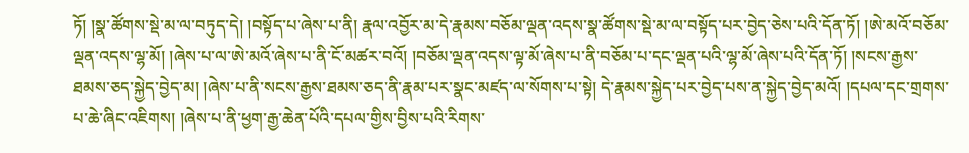ཏོ། །སྣ་ཚོགས་སྡེ་མ་ལ་བཏུད་དེ། །བསྟོད་པ་ཞེས་པ་ནི། རྣལ་འབྱོར་མ་དེ་རྣམས་བཅོམ་ལྡན་འདས་སྣ་ཚོགས་སྡེ་མ་ལ་བསྟོད་པར་བྱེད་ཅེས་པའི་དོན་ཏོ། །ཨེ་མའོ་བཅོམ་ལྡན་འདས་ལྷ་མོ། །ཞེས་པ་ལ་ཨེ་མའོ་ཞེས་པ་ནི་ངོ་མཚར་བའོ། །བཅོམ་ལྡན་འདས་ལྟ་མོ་ཞེས་པ་ནི་བཅོམ་པ་དང་ལྡན་པའི་ལྷ་མོ་ཞེས་པའི་དོན་ཏོ། །སངས་རྒྱས་ཐམས་ཅད་སྐྱེད་བྱེད་མ། །ཞེས་པ་ནི་སངས་རྒྱས་ཐམས་ཅད་ནི་རྣམ་པར་སྣང་མཛད་ལ་སོགས་པ་སྟེ། དེ་རྣམས་སྐྱེད་པར་བྱེད་པས་ན་སྐྱེད་བྱེད་མའོ། །དཔལ་དང་གྲགས་པ་ཆེ་ཞིང་འཇིགས། །ཞེས་པ་ནི་ཕྱག་རྒྱ་ཆེན་པོའི་དཔལ་གྱིས་བྱིས་པའི་རིགས་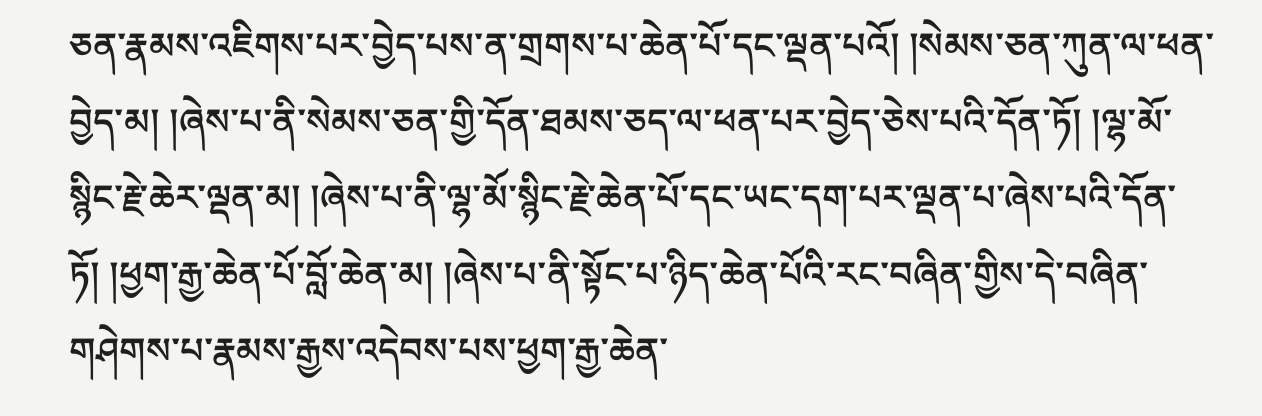ཅན་རྣམས་འཇིགས་པར་བྱེད་པས་ན་གྲགས་པ་ཆེན་པོ་དང་ལྡན་པའོ། །སེམས་ཅན་ཀུན་ལ་ཕན་བྱེད་མ། །ཞེས་པ་ནི་སེམས་ཅན་གྱི་དོན་ཐམས་ཅད་ལ་ཕན་པར་བྱེད་ཅེས་པའི་དོན་ཏོ། །ལྷ་མོ་སྙིང་རྗེ་ཆེར་ལྡན་མ། །ཞེས་པ་ནི་ལྷ་མོ་སྙིང་རྗེ་ཆེན་པོ་དང་ཡང་དག་པར་ལྡན་པ་ཞེས་པའི་དོན་ཏོ། །ཕྱག་རྒྱ་ཆེན་པོ་བློ་ཆེན་མ། །ཞེས་པ་ནི་སྟོང་པ་ཉིད་ཆེན་པོའི་རང་བཞིན་གྱིས་དེ་བཞིན་གཤེགས་པ་རྣམས་རྒྱས་འདེབས་པས་ཕྱག་རྒྱ་ཆེན་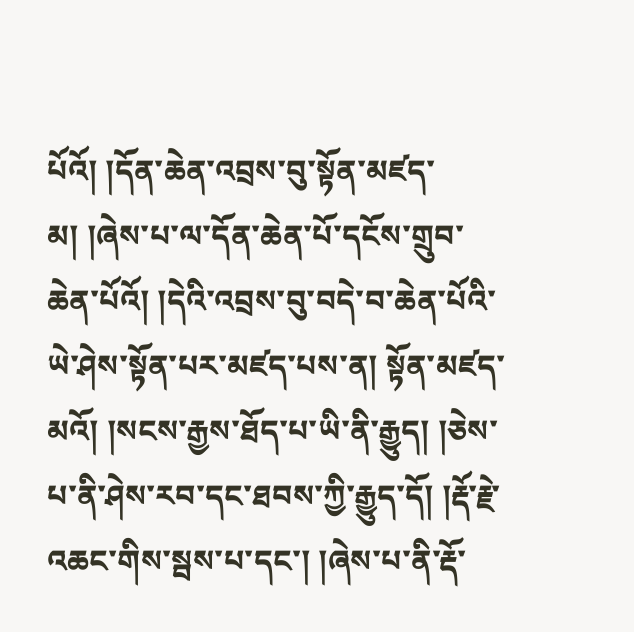པོའོ། །དོན་ཆེན་འབྲས་བུ་སྟོན་མཛད་མ། །ཞེས་པ་ལ་དོན་ཆེན་པོ་དངོས་གྲུབ་ཆེན་པོའོ། །དེའི་འབྲས་བུ་བདེ་བ་ཆེན་པོའི་ཡེ་ཤེས་སྟོན་པར་མཛད་པས་ན། སྟོན་མཛད་མའོ། །སངས་རྒྱས་ཐོད་པ་ཡི་ནི་རྒྱུད། །ཅེས་པ་ནི་ཤེས་རབ་དང་ཐབས་ཀྱི་རྒྱུད་དོ། །རྡོ་རྗེ་འཆང་གིས་སྦས་པ་དང་། །ཞེས་པ་ནི་རྡོ་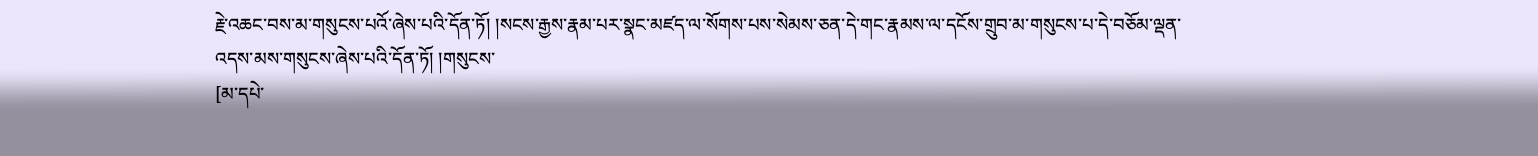རྗེ་འཆང་བས་མ་གསུངས་པའོ་ཞེས་པའི་དོན་ཏོ། །སངས་རྒྱས་རྣམ་པར་སྣང་མཛད་ལ་སོགས་པས་སེམས་ཅན་དེ་གང་རྣམས་ལ་དངོས་གྲུབ་མ་གསུངས་པ་དེ་བཅོམ་ལྡན་འདས་མས་གསུངས་ཞེས་པའི་དོན་ཏོ། །གསུངས་
[མ་དཔེ་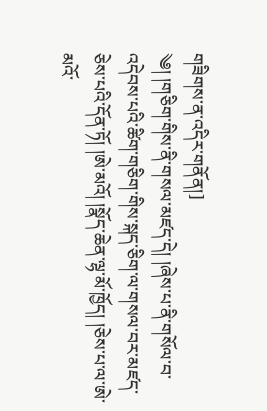གཟིགས་ན་འདིར་གནོན།]
༄། །གཅིག་གིས་ནི་གསལ་མཛད་དེ། །ཞེས་པ་ནི་གསོལ་བ་འདེབས་པའི་ཚིག་གཅིག་གིས་སྐད་ཅིག་ལ་གསལ་བར་མཛད་ཅེས་པའི་དོན་ཏོ། །ཨེ་མའོ། །སྣོད་ཆེན་ལྷ་མོ་ཁྱོད། །ཅེས་པ་ལ་ཨེ་མའོ་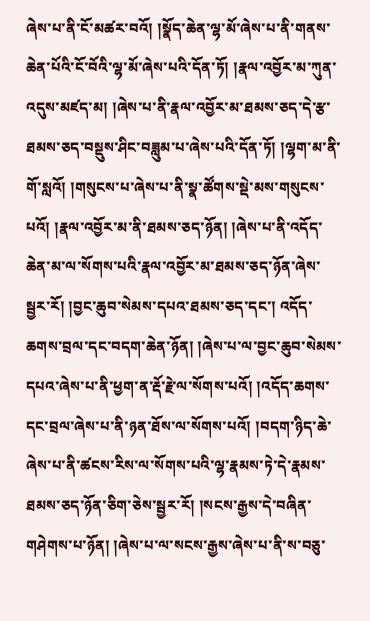ཞེས་པ་ནི་ངོ་མཚར་བའོ། །སྣོད་ཆེན་ལྷ་མོ་ཞེས་པ་ནི་གནས་ཆེན་པོའི་ངོ་བོའི་ལྷ་མོ་ཞེས་པའི་དོན་ཏོ། །རྣལ་འབྱོར་མ་ཀུན་འདུས་མཛད་མ། །ཞེས་པ་ནི་རྣལ་འབྱོར་མ་ཐམས་ཅད་དེ་རྩ་ཐམས་ཅད་བསྡུས་ཤིང་བཟླུམ་པ་ཞེས་པའི་དོན་ཏོ། །ལྷག་མ་ནི་གོ་སླའོ། །གསུངས་པ་ཞེས་པ་ནི་སྣ་ཚོགས་སྡེ་མས་གསུངས་པའོ། །རྣལ་འབྱོར་མ་ནི་ཐམས་ཅད་ཉོན། །ཞེས་པ་ནི་འདོད་ཆེན་མ་ལ་སོགས་པའི་རྣལ་འབྱོར་མ་ཐམས་ཅད་ཉོན་ཞེས་སྦྱར་རོ། །བྱང་ཆུབ་སེམས་དཔའ་ཐམས་ཅད་དང་། འདོད་ཆགས་བྲལ་དང་བདག་ཆེན་ཉོན། །ཞེས་པ་ལ་བྱང་ཆུབ་སེམས་དཔའ་ཞེས་པ་ནི་ཕྱག་ན་རྡོ་རྗེ་ལ་སོགས་པའོ། །འདོད་ཆགས་དང་བྲལ་ཞེས་པ་ནི་ཉན་ཐོས་ལ་སོགས་པའོ། །བདག་ཉིད་ཆེ་ཞེས་པ་ནི་ཚངས་རིས་ལ་སོགས་པའི་ལྷ་རྣམས་ཏེ་དེ་རྣམས་ཐམས་ཅད་ཉོན་ཅིག་ཅེས་སྦྱར་རོ། །སངས་རྒྱས་དེ་བཞིན་གཤེགས་པ་ཉོན། །ཞེས་པ་ལ་སངས་རྒྱས་ཞེས་པ་ནི་ས་བཅུ་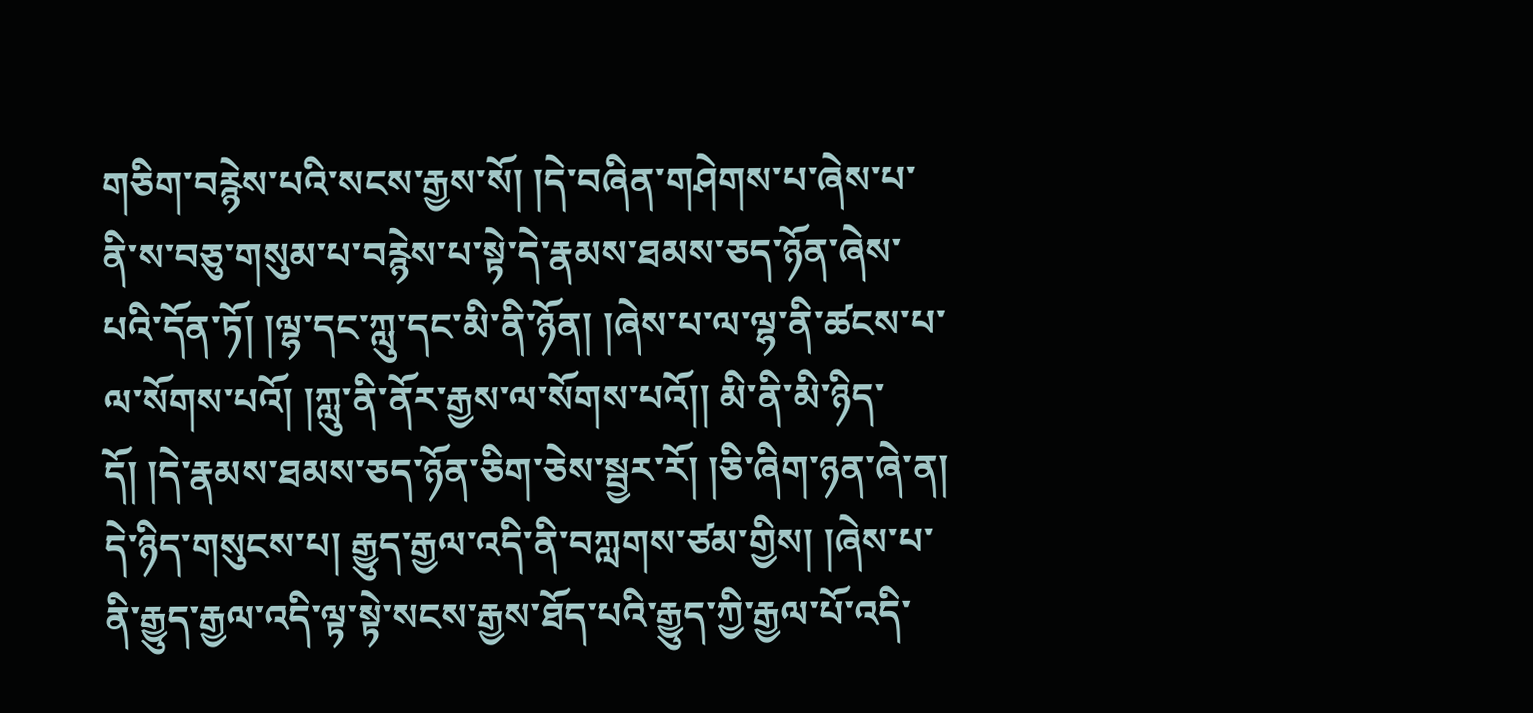གཅིག་བརྙེས་པའི་སངས་རྒྱས་སོ། །དེ་བཞིན་གཤེགས་པ་ཞེས་པ་ནི་ས་བཅུ་གསུམ་པ་བརྙེས་པ་སྟེ་དེ་རྣམས་ཐམས་ཅད་ཉོན་ཞེས་པའི་དོན་ཏོ། །ལྷ་དང་ཀླུ་དང་མི་ནི་ཉོན། །ཞེས་པ་ལ་ལྷ་ནི་ཚངས་པ་ལ་སོགས་པའོ། །ཀླུ་ནི་ནོར་རྒྱས་ལ་སོགས་པའོ།། མི་ནི་མི་ཉིད་དོ། །དེ་རྣམས་ཐམས་ཅད་ཉོན་ཅིག་ཅེས་སྦྱར་རོ། །ཅི་ཞིག་ཉན་ཞེ་ན། དེ་ཉིད་གསུངས་པ། རྒྱུད་རྒྱལ་འདི་ནི་བཀླགས་ཙམ་གྱིས། །ཞེས་པ་ནི་རྒྱུད་རྒྱལ་འདི་ལྟ་སྟེ་སངས་རྒྱས་ཐོད་པའི་རྒྱུད་ཀྱི་རྒྱལ་པོ་འདི་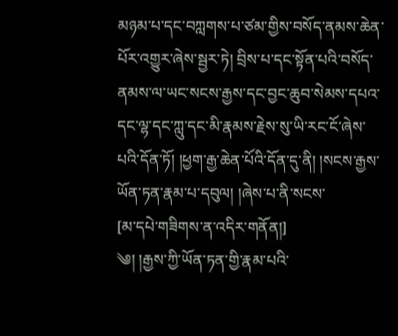མཉམ་པ་དང་བཀླགས་པ་ཙམ་གྱིས་བསོད་ནམས་ཆེན་པོར་འགྱུར་ཞེས་སྦྱར་ཏེ། བྲིས་པ་དང་སྟོན་པའི་བསོད་ནམས་ལ་ཡང་སངས་རྒྱས་དང་བྱང་ཆུབ་སེམས་དཔའ་དང་ལྷ་དང་ཀླུ་དང་མི་རྣམས་རྗེས་སུ་ཡི་རང་ངོ་ཞེས་པའི་དོན་ཏོ། །ཕྱག་རྒྱ་ཆེན་པོའི་དོན་དུ་ནི། །སངས་རྒྱས་ཡོན་ཏན་རྣམ་པ་དབུལ། །ཞེས་པ་ནི་སངས་
[མ་དཔེ་གཟིགས་ན་འདིར་གནོན།]
༄། །རྒྱས་ཀྱི་ཡོན་ཏན་གྱི་རྣམ་པའི་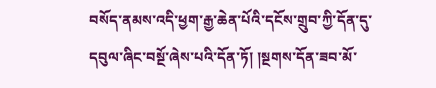བསོད་ནམས་འདི་ཕྱག་རྒྱ་ཆེན་པོའི་དངོས་གྲུབ་ཀྱི་དོན་དུ་དབུལ་ཞིང་བསྔོ་ཞེས་པའི་དོན་ཏོ། །སྔགས་དོན་ཟབ་མོ་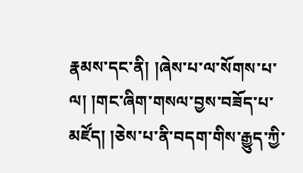རྣམས་དང་ནི། །ཞེས་པ་ལ་སོགས་པ་ལ། །གང་ཞིག་གསལ་བྱས་བཟོད་པ་མཛོད། །ཅེས་པ་ནི་བདག་གིས་རྒྱུད་ཀྱི་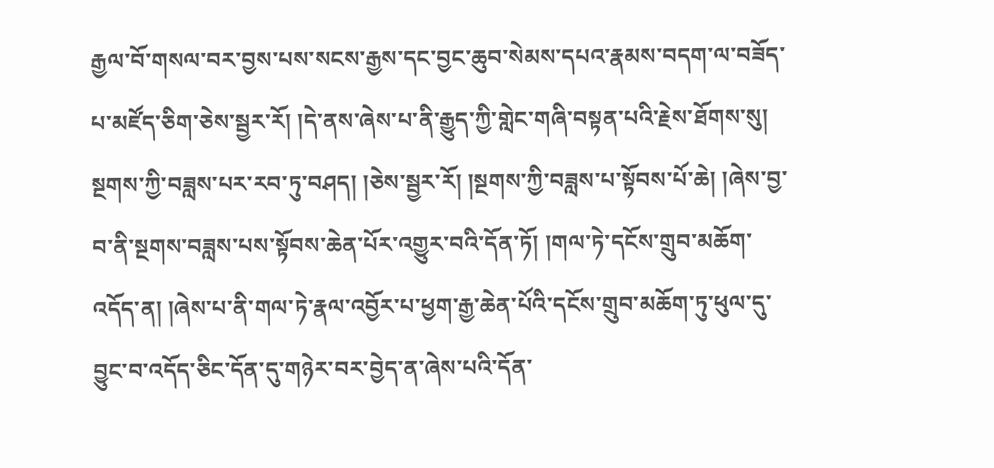རྒྱལ་བོ་གསལ་བར་བྱས་པས་སངས་རྒྱས་དང་བྱང་ཆུབ་སེམས་དཔའ་རྣམས་བདག་ལ་བཟོད་པ་མཛོད་ཅིག་ཅེས་སྦྱར་རོ། །དེ་ནས་ཞེས་པ་ནི་རྒྱུད་ཀྱི་གླེང་གཞི་བསྟན་པའི་རྗེས་ཐོགས་སུ། སྔགས་ཀྱི་བཟླས་པར་རབ་ཏུ་བཤད། །ཅེས་སྦྱར་རོ། །སྔགས་ཀྱི་བཟླས་པ་སྟོབས་པོ་ཆེ། །ཞེས་བྱ་བ་ནི་སྔགས་བཟླས་པས་སྟོབས་ཆེན་པོར་འགྱུར་བའི་དོན་ཏོ། །གལ་ཏེ་དངོས་གྲུབ་མཆོག་འདོད་ན། །ཞེས་པ་ནི་གལ་ཏེ་རྣལ་འབྱོར་པ་ཕྱག་རྒྱ་ཆེན་པོའི་དངོས་གྲུབ་མཆོག་ཏུ་ཕུལ་དུ་བྱུང་བ་འདོད་ཅིང་དོན་དུ་གཉེར་བར་བྱེད་ན་ཞེས་པའི་དོན་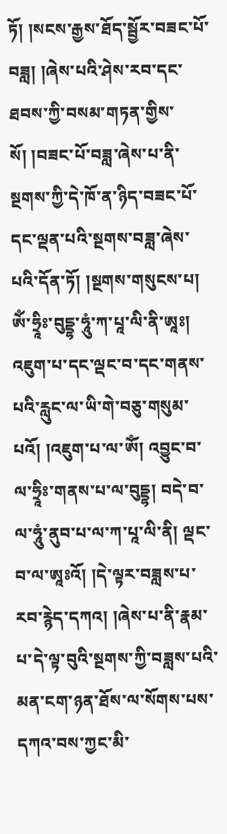ཏོ། །སངས་རྒྱས་ཐོད་སྦྱོར་བཟང་པོ་བཟླ། །ཞེས་པའི་ཤེས་རབ་དང་ཐབས་ཀྱི་བསམ་གཏན་གྱིས་སོ། །བཟང་པོ་བཟླ་ཞེས་པ་ནི་སྔགས་ཀྱི་དེ་ཁོ་ན་ཉིད་བཟང་པོ་དང་ལྡན་པའི་སྔགས་བཟླ་ཞེས་པའི་དོན་ཏོ། །སྔགས་གསུངས་པ། ཨོཾ་ཧྲཱིཿ་བུདྡྷ་ཧཱུཾ་ཀ་པཱ་ལི་ནི་ཨཱཿ། འཇུག་པ་དང་ལྡང་བ་དང་གནས་པའི་རླུང་ལ་ཡི་གེ་བཅུ་གསུམ་པའོ། །འཇུག་པ་ལ་ཨོཾ། འབྱུང་བ་ལ་ཧྲཱིཿ་གནས་པ་ལ་བུདྡྷ། བདེ་བ་ལ་ཧཱུཾ་ནུབ་པ་ལ་ཀ་པཱ་ལི་ནི། ལྡང་བ་ལ་ཨཱཿའོ། །དེ་ལྟར་བཟླས་པ་རབ་རྙེད་དཀའ། །ཞེས་པ་ནི་རྣམ་པ་དེ་ལྟ་བུའི་སྔགས་ཀྱི་བཟླས་པའི་མན་ངག་ཉན་ཐོས་ལ་སོགས་པས་དཀའ་བས་ཀྱང་མི་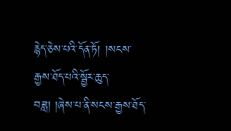རྙེད་ཅེས་པའི་དོན་ཏོ། །སངས་རྒྱས་ཐོད་པའི་སྦྱོར་ཆུད་བཟླ། །ཞེས་པ་ནི་སངས་རྒྱས་ཐོད་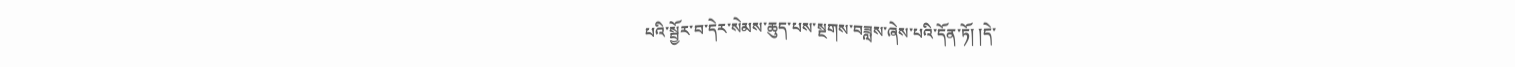པའི་སྦྱོར་བ་དེར་སེམས་ཆུད་པས་སྔགས་བཟླས་ཞེས་པའི་དོན་ཏོ། །དེ་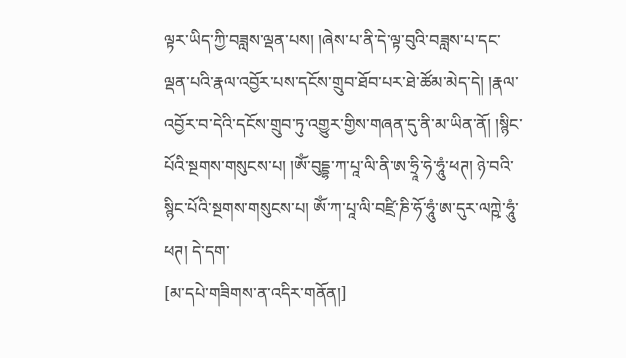ལྟར་ཡིད་ཀྱི་བཟླས་ལྡན་པས། །ཞེས་པ་ནི་དེ་ལྟ་བུའི་བཟླས་པ་དང་ལྡན་པའི་རྣལ་འབྱོར་པས་དངོས་གྲུབ་ཐོབ་པར་ཐེ་ཚོམ་མེད་དེ། །རྣལ་འབྱོར་བ་དེའི་དངོས་གྲུབ་ཏུ་འགྱུར་གྱིས་གཞན་དུ་ནི་མ་ཡིན་ནོ། །སྙིང་པོའི་སྔགས་གསུངས་པ། །ཨོཾ་བུདྡྷ་ཀ་པཱ་ལི་ནི་ཨ་ཧྲཱི་ཧེ་ཧཱུཾ་ཕཊ། ཉེ་བའི་སྙིང་པོའི་སྔགས་གསུངས་པ། ཨོཾ་ཀ་པཱ་ལི་བཛྲི་ཎི་ཧོ་ཧཱུཾ་ཨ་དུར་ལཀྵེ་ཧཱུཾ་ཕཊ། དེ་དག་
[མ་དཔེ་གཟིགས་ན་འདིར་གནོན།]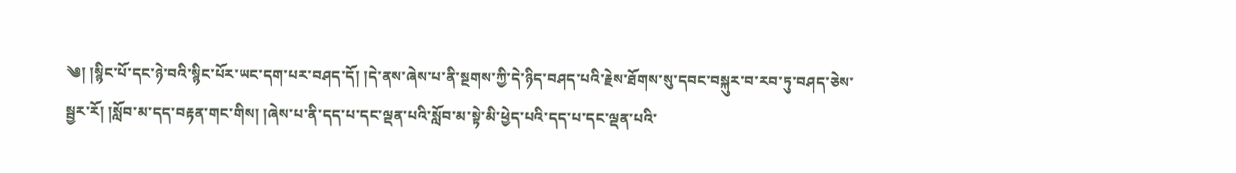༄། །སྙིང་པོ་དང་ཉེ་བའི་སྙིང་པོར་ཡང་དག་པར་བཤད་དོ། །དེ་ནས་ཞེས་པ་ནི་སྔགས་ཀྱི་དེ་ཉིད་བཤད་པའི་རྗེས་ཐོགས་སུ་དབང་བསྐུར་བ་རབ་ཏུ་བཤད་ཅེས་སྦྱར་རོ། །སློབ་མ་དད་བརྟན་གང་གིས། །ཞེས་པ་ནི་དད་པ་དང་ལྡན་པའི་སློབ་མ་སྟེ་མི་ཕྱེད་པའི་དད་པ་དང་ལྡན་པའི་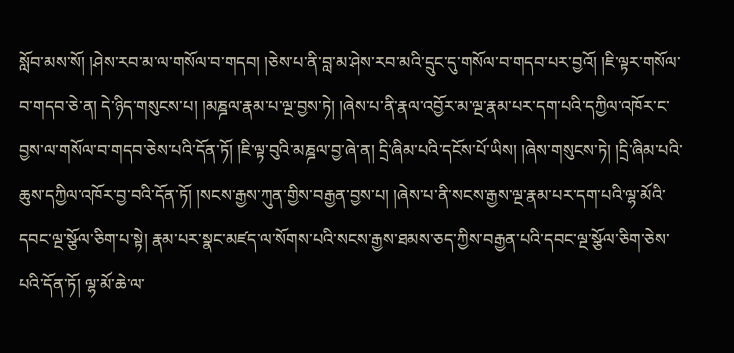སློབ་མས་སོ། །ཤེས་རབ་མ་ལ་གསོལ་བ་གདབ། །ཅེས་པ་ནི་བླ་མ་ཤེས་རབ་མའི་དྲུང་དུ་གསོལ་བ་གདབ་པར་བྱའོ། །ཇི་ལྟར་གསོལ་བ་གདབ་ཅེ་ན། དེ་ཉིད་གསུངས་པ། །མཎྜལ་རྣམ་པ་ལྔ་བྱས་ཏེ། །ཞེས་པ་ནི་རྣལ་འབྱོར་མ་ལྔ་རྣམ་པར་དག་པའི་དཀྱིལ་འཁོར་ང་བྱས་ལ་གསོལ་བ་གདབ་ཅེས་པའི་དོན་ཏོ། །ཇི་ལྟ་བུའི་མཎྜལ་བྱ་ཞེ་ན། དྲི་ཞིམ་པའི་དངོས་པོ་ཡིས། །ཞེས་གསུངས་ཏེ། །དྲི་ཞིམ་པའི་ཆུས་དཀྱིལ་འཁོར་བྱ་བའི་དོན་ཏོ། །སངས་རྒྱས་ཀུན་གྱིས་བརྒྱན་བྱས་པ། །ཞེས་པ་ནི་སངས་རྒྱས་ལྔ་རྣམ་པར་དག་པའི་ལྷ་མོའི་དབང་ལྔ་སྩོལ་ཅིག་པ་སྟེ། རྣམ་པར་སྣང་མཛད་ལ་སོགས་པའི་སངས་རྒྱས་ཐམས་ཅད་ཀྱིས་བརྒྱན་པའི་དབང་ལྔ་སྩོལ་ཅིག་ཅེས་པའི་དོན་ཏོ། ལྷ་མོ་ཆེ་ལ་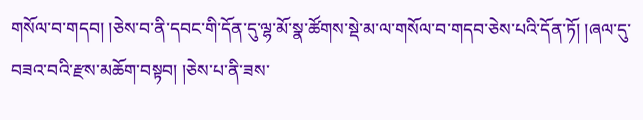གསོལ་བ་གདབ། །ཅེས་བ་ནི་དབང་གི་དོན་དུ་ལྷ་མོ་སྣ་ཚོགས་སྡེ་མ་ལ་གསོལ་བ་གདབ་ཅེས་པའི་དོན་ཏོ། །ཞལ་དུ་བཟའ་བའི་རྫས་མཆོག་བསྟབ། །ཅེས་པ་ནི་ཟས་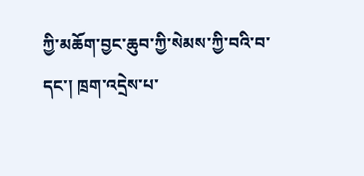ཀྱི་མཆོག་བྱང་ཆུབ་ཀྱི་སེམས་ཀྱི་བའི་བ་དང་། ཁྲག་འདྲེས་པ་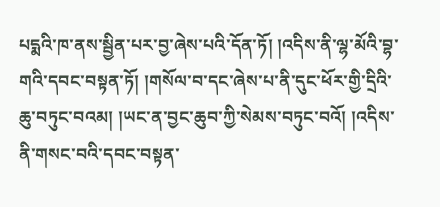པདྨའི་ཁ་ནས་སྦྱིན་པར་བྱ་ཞེས་པའི་དོན་ཏོ། །འདིས་ནི་ལྷ་མོའི་བྷ་གའི་དབང་བསྟན་ཏོ། །གསོལ་བ་དང་ཞེས་པ་ནི་དུང་ཕོར་གྱི་དྲིའི་ཆུ་བཏུང་བའམ། །ཡང་ན་བྱང་ཆུབ་ཀྱི་སེམས་བཏུང་བའོ། །འདིས་ནི་གསང་བའི་དབང་བསྟན་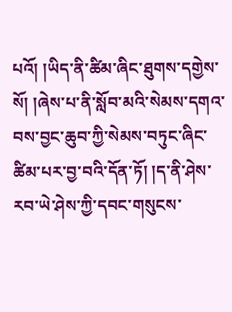པའོ། །ཡིད་ནི་ཚིམ་ཞིང་ཐུགས་དགྱེས་སོ། །ཞེས་པ་ནི་སློབ་མའི་སེམས་དགའ་བས་བྱང་ཆུབ་ཀྱི་སེམས་བཏུང་ཞིང་ཚིམ་པར་བྱ་བའི་དོན་ཏོ། །ད་ནི་ཤེས་རབ་ཡེ་ཤེས་ཀྱི་དབང་གསུངས་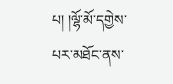པ། །ལྷོ་མོ་དགྱེས་པར་མཐོང་ནས་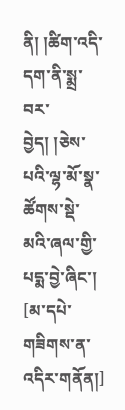ནི། །ཚིག་འདི་དག་ནི་སྨྲ་བར་བྱེད། །ཅེས་པའི་ལྷ་མོ་སྣ་ཚོགས་སྡེ་མའི་ཞལ་གྱི་པདྨ་བྱེ་ཞིང་།
[མ་དཔེ་གཟིགས་ན་འདིར་གནོན།]